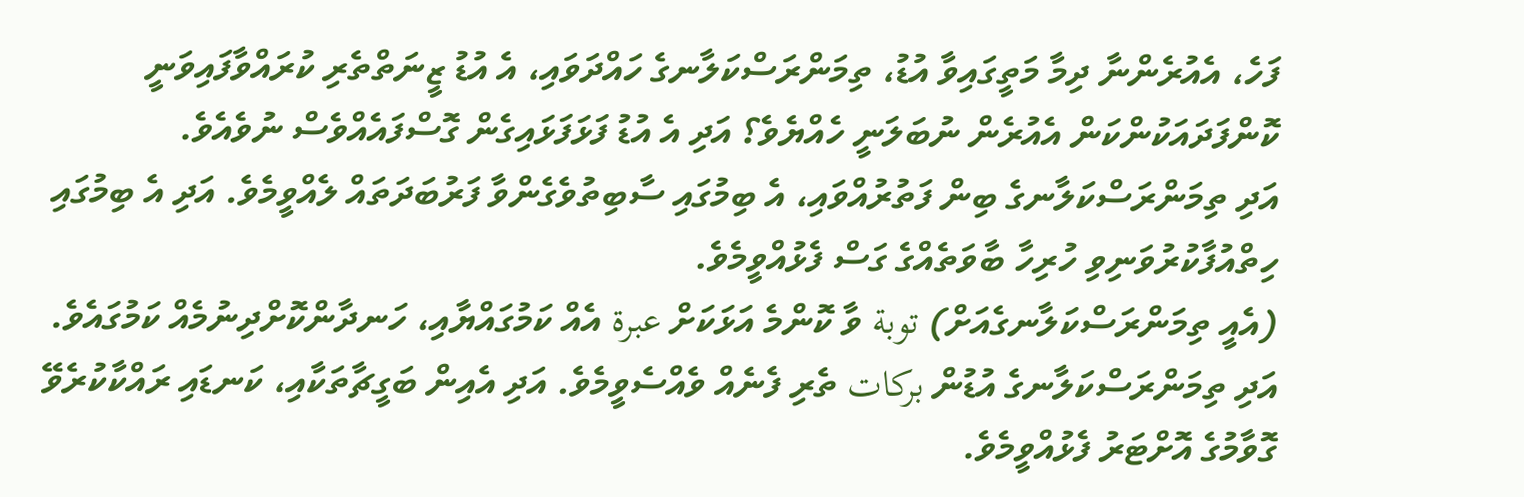ފަހެ، އެއުރެންނާ ދިމާ މަތީގައިވާ އުޑު، ތިމަންރަސްކަލާނގެ ހައްދަވައި، އެ އުޑު ޒީނަތްތެރި ކުރައްވާފައިވަނީ ކޮންފަދައަކުންކަން އެއުރެން ނުބަލަނީ ހެއްޔެވެ؟ އަދި އެ އުޑު ފަޅަފަޅައިގެން ގޮސްފައެއްވެސް ނުވެއެވެ.
އަދި ތިމަންރަސްކަލާނގެ ބިން ފަތުރުއްވައި، އެ ބިމުގައި ސާބިތުވެގެންވާ ފަރުބަދަތައް ލެއްވީމެވެ. އަދި އެ ބިމުގައި ހިތްއުފާކުރުވަނިވި ހުރިހާ ބާވަތެއްގެ ގަސް ފެޅުއްވީމެވެ.
(އެއީ ތިމަންރަސްކަލާނގެއަށް) توبة ވާ ކޮންމެ އަޅަކަށް عبرة އެއް ކަމުގައްޔާއި، ހަނދާންކޮށްދިނުމެއް ކަމުގައެވެ.
އަދި ތިމަންރަސްކަލާނގެ އުޑުން بركات ތެރި ފެނެއް ވެއްސެވީމެވެ. އަދި އެއިން ބަގީޗާތަކާއި، ކަނޑައި ރައްކާކުރެވޭ ގޮވާމުގެ އޮށްޓަރު ފެޅުއްވީމެވެ.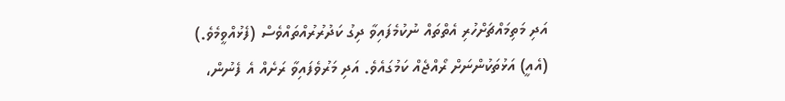އަދި މަތިމައްޗަށްހުރި އެތްތައް ނުކުމެފައިވާ ދިގު ކަދުރުރުއްތައްވެސް (ފެޅުއްވީމެވެ.)
(އެއީ) އަޅުތަކުންނަށް ރޯއްޖެއް ކަމުގައެވެ. އަދި މަރުވެފައިވާ ރަށެއް އެ ފެނުން،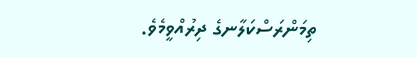ތިމަންރަސްކަލާނގެ ދިރުއްވީމެވެ.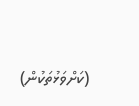(ކަށްވަޅުތަކުން)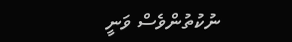ނުކުތުންވެސް ވަނީ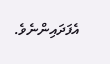އެފަދައިންނެވެ.